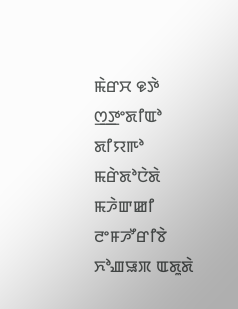ꯃꯥꯔꯆ ꯶ꯇꯥ ꯁ꯭ꯇꯦꯗꯤꯑꯣ ꯗꯤꯌꯒꯣ ꯃꯔꯥꯗꯣꯅꯥꯗꯥ ꯃꯍꯥꯛꯀꯤ ꯂꯦꯝꯍꯧꯔꯤꯕꯥ ꯈꯣꯉꯎꯞ ꯑꯗꯨꯗꯥ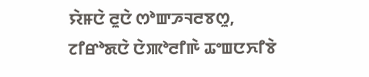ꯌꯥꯝꯅꯥ ꯂꯨꯅꯥ ꯁꯣꯛꯍꯜꯂꯕꯁꯨ, ꯖꯤꯔꯣꯗꯅꯥ ꯅꯥꯄꯣꯂꯤꯒꯥ ꯊꯦꯡꯅꯈꯤꯕꯥ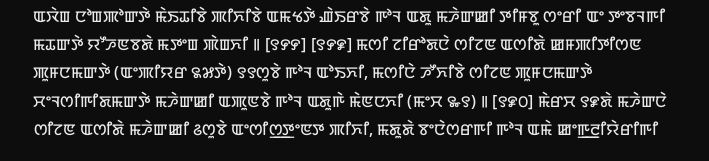ꯑꯋꯥꯡ ꯅꯣꯡꯄꯣꯛꯇꯥ ꯃꯥꯏꯊꯤꯕꯥ ꯄꯤꯈꯤꯕꯥ ꯑꯃꯠꯇꯥ ꯉꯥꯏꯔꯕꯥ ꯒꯣꯜ ꯑꯗꯨ ꯃꯍꯥꯛꯀꯤ ꯇꯤꯝꯕꯨ ꯁꯦꯔꯤ ꯑꯦ ꯇꯦꯕꯜꯒꯤ ꯃꯊꯛꯇꯥ ꯌꯧꯍꯟꯕꯗꯥ ꯃꯇꯦꯡ ꯄꯥꯡꯈꯤ ꯫ [꯱꯸꯸] [꯱꯸꯹] ꯃꯁꯤ ꯖꯤꯔꯣꯗꯅꯥ ꯁꯤꯖꯟ ꯑꯁꯤꯗꯥ ꯀꯝꯄꯤꯇꯤꯁꯟ ꯄꯨꯝꯅꯃꯛꯇꯥ (ꯑꯦꯄꯤꯌꯔ ꯲꯷ꯇꯥ) ꯱꯱ꯁꯨꯕꯥ ꯒꯣꯜ ꯑꯣꯏꯈꯤ, ꯃꯁꯤꯅꯥ ꯍꯧꯈꯤꯕꯥ ꯁꯤꯖꯟ ꯄꯨꯝꯅꯃꯛꯇꯥ ꯆꯦꯜꯁꯤꯒꯤꯗꯃꯛꯇꯥ ꯃꯍꯥꯛꯀꯤ ꯑꯄꯨꯟꯕꯥ ꯒꯣꯜ ꯑꯗꯨꯒꯥ ꯃꯥꯟꯅꯈꯤ (ꯃꯦꯆ ꯳꯱) ꯫ [꯱꯹꯰] ꯃꯥꯔꯆ ꯱꯹ꯗꯥ ꯃꯍꯥꯛꯅꯥ ꯁꯤꯖꯟ ꯑꯁꯤꯗꯥ ꯃꯍꯥꯛꯀꯤ ꯴ꯁꯨꯕꯥ ꯑꯦꯁꯤꯁ꯭ꯇꯦꯟꯇ ꯄꯤꯈꯤ, ꯃꯗꯨꯗꯥ ꯕꯦꯅꯥꯁꯔꯒꯤ ꯒꯣꯜ ꯑꯃꯥ ꯀꯦꯒ꯭ꯂꯤꯌꯥꯔꯤꯒꯤ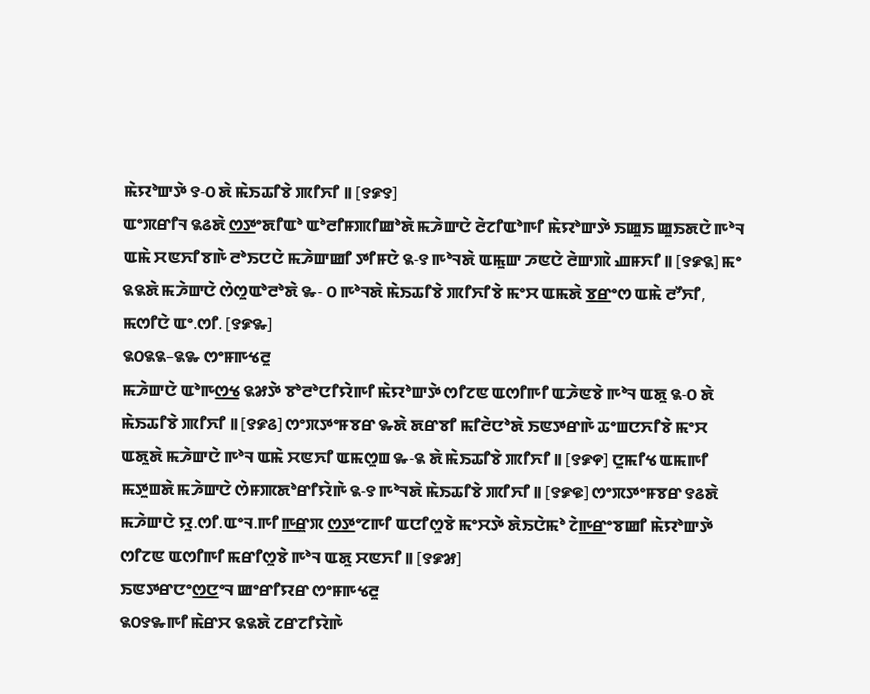ꯃꯥꯌꯣꯛꯇꯥ ꯱-꯰ ꯗꯥ ꯃꯥꯏꯊꯤꯕꯥ ꯄꯤꯈꯤ ꯫ [꯱꯹꯱]
ꯑꯦꯞꯔꯤꯜ ꯲꯴ꯗꯥ ꯁ꯭ꯇꯦꯗꯤꯑꯣ ꯑꯣꯂꯤꯝꯄꯤꯀꯣꯗꯥ ꯃꯍꯥꯛꯅꯥ ꯂꯥꯖꯤꯑꯣꯒꯤ ꯃꯥꯌꯣꯛꯇꯥ ꯏꯀꯨꯏ ꯀꯨꯏꯗꯅꯥ ꯒꯣꯜ ꯑꯃꯥ ꯆꯟꯈꯤꯕꯒꯥ ꯂꯣꯏꯅꯅꯥ ꯃꯍꯥꯛꯀꯤ ꯇꯤꯝꯅꯥ ꯲-꯱ ꯒꯣꯜꯗꯥ ꯑꯃꯨꯛ ꯍꯟꯅꯥ ꯂꯥꯛꯄꯥ ꯉꯝꯈꯤ ꯫ [꯱꯹꯲] ꯃꯦ ꯲꯲ꯗꯥ ꯃꯍꯥꯛꯅꯥ ꯁꯥꯁꯨꯑꯣꯂꯣꯗꯥ ꯳- ꯰ ꯒꯣꯜꯗꯥ ꯃꯥꯏꯊꯤꯕꯥ ꯄꯤꯈꯤꯕꯥ ꯃꯦꯆ ꯑꯃꯗꯥ ꯕ꯭ꯔꯦꯁ ꯑꯃꯥ ꯂꯧꯈꯤ, ꯃꯁꯤꯅꯥ ꯑꯦ.ꯁꯤ. [꯱꯹꯳]
꯲꯰꯲꯲–꯲꯳ ꯁꯦꯝꯒꯠꯂꯨ
ꯃꯍꯥꯛꯅꯥ ꯑꯣꯒꯁ꯭ꯠ ꯲꯷ꯇꯥ ꯕꯣꯂꯣꯅꯤꯌꯥꯒꯤ ꯃꯥꯌꯣꯛꯇꯥ ꯁꯤꯖꯟ ꯑꯁꯤꯒꯤ ꯑꯍꯥꯟꯕꯥ ꯒꯣꯜ ꯑꯗꯨ ꯲-꯰ ꯗꯥ ꯃꯥꯏꯊꯤꯕꯥ ꯄꯤꯈꯤ ꯫ [꯱꯹꯴] ꯁꯦꯞꯇꯦꯝꯕꯔ ꯳ꯗꯥ ꯗꯔꯕꯤ ꯃꯤꯂꯥꯅꯣꯗꯥ ꯏꯟꯇꯔꯒꯥ ꯊꯦꯡꯅꯈꯤꯕꯥ ꯃꯦꯆ ꯑꯗꯨꯗꯥ ꯃꯍꯥꯛꯅꯥ ꯒꯣꯜ ꯑꯃꯥ ꯆꯟꯈꯤ ꯑꯃꯁꯨꯡ ꯳-꯲ ꯗꯥ ꯃꯥꯏꯊꯤꯕꯥ ꯄꯤꯈꯤ ꯫ [꯱꯹꯵] ꯅꯨꯃꯤꯠ ꯑꯃꯒꯤ ꯃꯇꯨꯡꯗꯥ ꯃꯍꯥꯛꯅꯥ ꯁꯥꯝꯄꯗꯣꯔꯤꯌꯥꯒꯥ ꯲-꯱ ꯒꯣꯜꯗꯥ ꯃꯥꯏꯊꯤꯕꯥ ꯄꯤꯈꯤ ꯫ [꯱꯹꯶] ꯁꯦꯞꯇꯦꯝꯕꯔ ꯱꯴ꯗꯥ ꯃꯍꯥꯛꯅꯥ ꯌꯨ.ꯁꯤ.ꯑꯦꯜ.ꯒꯤ ꯒ꯭ꯔꯨꯞ ꯁ꯭ꯇꯦꯖꯒꯤ ꯑꯅꯤꯁꯨꯕꯥ ꯃꯦꯆꯇꯥ ꯗꯥꯏꯅꯥꯃꯣ ꯖꯥꯒ꯭ꯔꯦꯕꯀꯤ ꯃꯥꯌꯣꯛꯇꯥ ꯁꯤꯖꯟ ꯑꯁꯤꯒꯤ ꯃꯔꯤꯁꯨꯕꯥ ꯒꯣꯜ ꯑꯗꯨ ꯆꯟꯈꯤ ꯫ [꯱꯹꯷]
ꯏꯟꯇꯔꯅꯦꯁ꯭ꯅꯦꯜ ꯀꯦꯔꯤꯌꯔ ꯁꯦꯝꯒꯠꯂꯨ
꯲꯰꯱꯳ꯒꯤ ꯃꯥꯔꯆ ꯲꯲ꯗꯥ ꯖꯔꯖꯤꯌꯥꯒꯥ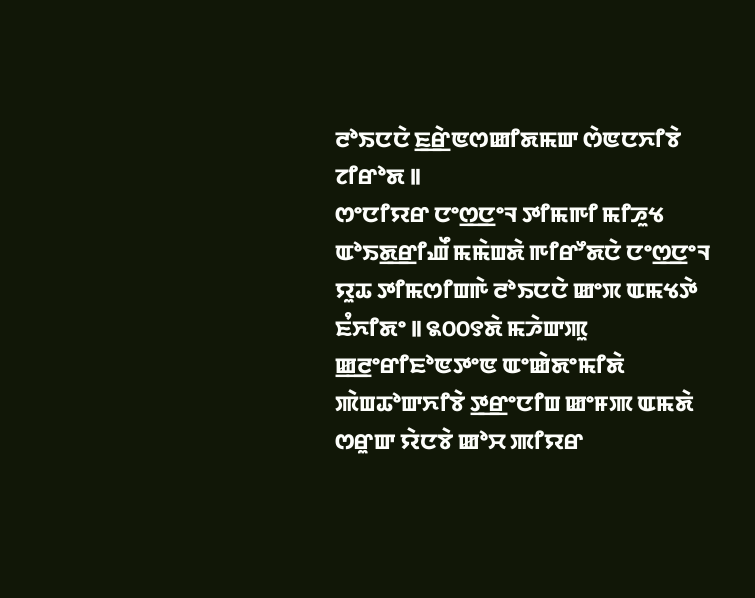ꯂꯣꯏꯅꯅꯥ ꯐ꯭ꯔꯥꯟꯁꯀꯤꯗꯃꯛ ꯁꯥꯟꯅꯈꯤꯕꯥ ꯖꯤꯔꯣꯗ ꯫
ꯁꯦꯅꯤꯌꯔ ꯅꯦꯁ꯭ꯅꯦꯜ ꯇꯤꯃꯒꯤ ꯃꯤꯍꯨꯠ ꯑꯣꯏꯗ꯭ꯔꯤꯉꯩ ꯃꯃꯥꯡꯗꯥ ꯒꯤꯔꯧꯗꯅꯥ ꯅꯦꯁ꯭ꯅꯦꯜ ꯌꯨꯊ ꯇꯤꯃꯁꯤꯡꯒꯥ ꯂꯣꯏꯅꯅꯥ ꯀꯦꯞ ꯑꯃꯠꯇꯥ ꯐꯪꯈꯤꯗꯦ ꯫ ꯲꯰꯰꯱ꯗꯥ ꯃꯍꯥꯛꯄꯨ ꯀ꯭ꯂꯦꯔꯤꯐꯣꯟꯇꯦꯟ ꯑꯦꯀꯥꯗꯦꯃꯤꯗꯥ ꯄꯥꯡꯊꯣꯛꯈꯤꯕꯥ ꯇ꯭ꯔꯦꯅꯤꯡ ꯀꯦꯝꯄ ꯑꯃꯗꯥ ꯁꯔꯨꯛ ꯌꯥꯅꯕꯥ ꯀꯣꯆ ꯄꯤꯌꯔ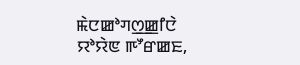ꯃꯥꯅꯀꯣꯚꯁ꯭ꯀꯤꯅꯥ ꯌꯣꯌꯥꯟ ꯒꯧꯔꯀꯐ,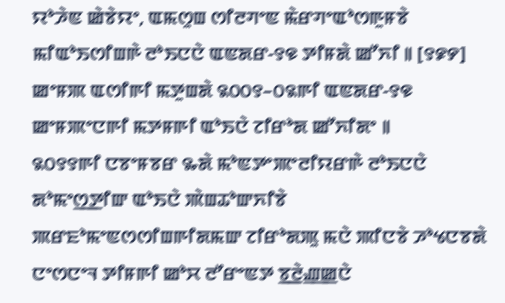ꯌꯣꯍꯥꯟ ꯀꯥꯕꯥꯌꯦ, ꯑꯃꯁꯨꯡ ꯁꯤꯂꯚꯦꯟ ꯃꯥꯔꯚꯦꯑꯣꯁꯒꯨꯝꯕꯥ ꯃꯤꯑꯣꯏꯁꯤꯡꯒꯥ ꯂꯣꯏꯅꯅꯥ ꯑꯟꯗꯔ-꯱꯶ ꯇꯤꯝꯗꯥ ꯀꯧꯈꯤ ꯫ [꯱꯹꯸] ꯀꯦꯝꯄ ꯑꯁꯤꯒꯤ ꯃꯇꯨꯡꯗꯥ ꯲꯰꯰꯱–꯰꯲ꯒꯤ ꯑꯟꯗꯔ-꯱꯶ ꯀꯦꯝꯄꯦꯅꯒꯤ ꯃꯇꯝꯒꯤ ꯑꯣꯏꯅꯥ ꯖꯤꯔꯣꯗ ꯀꯧꯈꯤꯗꯦ ꯫
꯲꯰꯱꯱ꯒꯤ ꯅꯕꯦꯝꯕꯔ ꯳ꯗꯥ ꯃꯣꯟꯇꯦꯄꯦꯂꯤꯌꯔꯒꯥ ꯂꯣꯏꯅꯅꯥ ꯗꯣꯃꯦꯁ꯭ꯇꯤꯛ ꯑꯣꯏꯅꯥ ꯄꯥꯡꯊꯣꯛꯈꯤꯕꯥ ꯄꯔꯐꯣꯃꯦꯟꯁꯁꯤꯡꯒꯤꯗꯃꯛ ꯖꯤꯔꯣꯗꯄꯨ ꯃꯅꯥ ꯄꯤꯅꯕꯥ ꯍꯣꯠꯅꯕꯗꯥ ꯅꯦꯁꯅꯦꯜ ꯇꯤꯝꯒꯤ ꯀꯣꯆ ꯂꯧꯔꯦꯟꯇ ꯕ꯭ꯂꯥꯉ꯭ꯀꯅꯥ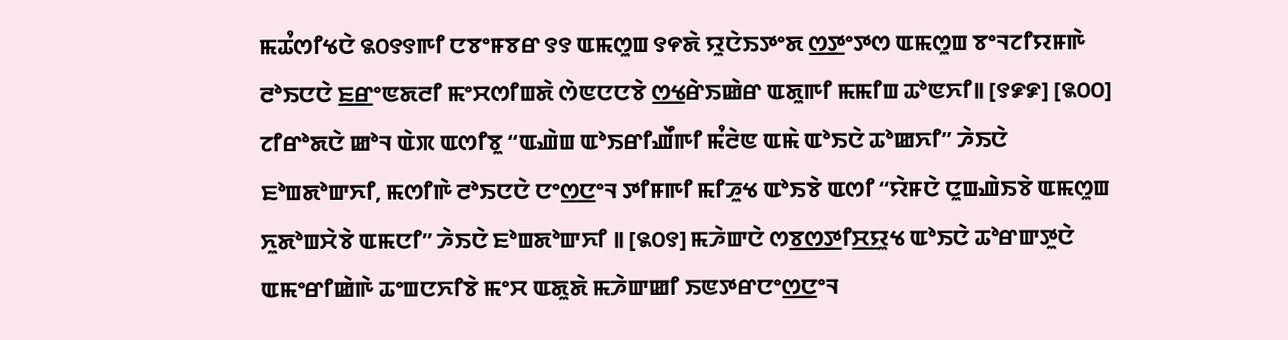ꯃꯊꯪꯁꯤꯠꯅꯥ ꯲꯰꯱꯱ꯒꯤ ꯅꯕꯦꯝꯕꯔ ꯱꯱ ꯑꯃꯁꯨꯡ ꯱꯵ꯗꯥ ꯌꯨꯅꯥꯏꯇꯦꯗ ꯁ꯭ꯇꯦꯇꯁ ꯑꯃꯁꯨꯡ ꯕꯦꯜꯖꯤꯌꯝꯒꯥ ꯂꯣꯏꯅꯅꯥ ꯐ꯭ꯔꯦꯟꯗꯂꯤ ꯃꯦꯆꯁꯤꯡꯗꯥ ꯁꯥꯟꯅꯅꯕꯥ ꯁ꯭ꯠꯔꯥꯏꯀꯥꯔ ꯑꯗꯨꯒꯤ ꯃꯃꯤꯡ ꯊꯣꯟꯈꯤ꯫ [꯱꯹꯹] [꯲꯰꯰] ꯖꯤꯔꯣꯗꯅꯥ ꯀꯣꯜ ꯑꯥꯞ ꯑꯁꯤꯕꯨ “ꯑꯉꯥꯡ ꯑꯣꯏꯔꯤꯉꯩꯒꯤ ꯃꯪꯂꯥꯟ ꯑꯃꯥ ꯑꯣꯏꯅꯥ ꯊꯣꯀꯈꯤ” ꯍꯥꯏꯅꯥ ꯐꯣꯡꯗꯣꯛꯈꯤ, ꯃꯁꯤꯒꯥ ꯂꯣꯏꯅꯅꯥ ꯅꯦꯁ꯭ꯅꯦꯜ ꯇꯤꯝꯒꯤ ꯃꯤꯍꯨꯠ ꯑꯣꯏꯕꯥ ꯑꯁꯤ “ꯌꯥꯝꯅꯥ ꯅꯨꯡꯉꯥꯏꯕꯥ ꯑꯃꯁꯨꯡ ꯈꯨꯗꯣꯡꯆꯥꯕꯥ ꯑꯃꯅꯤ” ꯍꯥꯏꯅꯥ ꯐꯣꯡꯗꯣꯛꯈꯤ ꯫ [꯲꯰꯱] ꯃꯍꯥꯛꯅꯥ ꯁꯕ꯭ꯁ꯭ꯇꯤꯆ꯭ꯌꯨꯠ ꯑꯣꯏꯅꯥ ꯊꯣꯔꯛꯇꯨꯅꯥ ꯑꯃꯦꯔꯤꯀꯥꯒꯥ ꯊꯦꯡꯅꯈꯤꯕꯥ ꯃꯦꯆ ꯑꯗꯨꯗꯥ ꯃꯍꯥꯛꯀꯤ ꯏꯟꯇꯔꯅꯦꯁ꯭ꯅꯦꯜ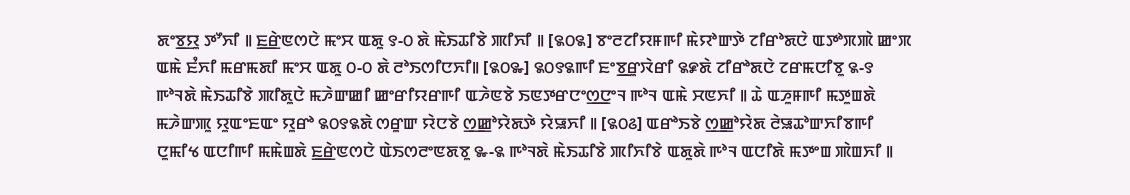ꯗꯦꯕ꯭ꯌꯨ ꯇꯧꯈꯤ ꯫ ꯐ꯭ꯔꯥꯟꯁꯅꯥ ꯃꯦꯆ ꯑꯗꯨ ꯱-꯰ ꯗꯥ ꯃꯥꯏꯊꯤꯕꯥ ꯄꯤꯈꯤ ꯫ [꯲꯰꯲] ꯕꯦꯂꯖꯤꯌꯝꯒꯤ ꯃꯥꯌꯣꯛꯇꯥ ꯖꯤꯔꯣꯗꯅꯥ ꯑꯇꯣꯞꯄꯥ ꯀꯦꯞ ꯑꯃꯥ ꯐꯪꯈꯤ ꯃꯔꯃꯗꯤ ꯃꯦꯆ ꯑꯗꯨ ꯰-꯰ ꯗꯥ ꯂꯣꯏꯁꯤꯅꯈꯤ꯫ [꯲꯰꯳] ꯲꯰꯱꯲ꯒꯤ ꯐꯦꯕ꯭ꯔꯨꯋꯥꯔꯤ ꯲꯹ꯗꯥ ꯖꯤꯔꯣꯗꯅꯥ ꯖꯔꯃꯅꯤꯕꯨ ꯲-꯱ ꯒꯣꯜꯗꯥ ꯃꯥꯏꯊꯤꯕꯥ ꯄꯤꯗꯨꯅꯥ ꯃꯍꯥꯛꯀꯤ ꯀꯦꯔꯤꯌꯔꯒꯤ ꯑꯍꯥꯟꯕꯥ ꯏꯟꯇꯔꯅꯦꯁ꯭ꯅꯦꯜ ꯒꯣꯜ ꯑꯃꯥ ꯆꯟꯈꯤ ꯫ ꯊꯥ ꯑꯍꯨꯝꯒꯤ ꯃꯇꯨꯡꯗꯥ ꯃꯍꯥꯛꯄꯨ ꯌꯨꯑꯦꯐꯑꯦ ꯌꯨꯔꯣ ꯲꯰꯱꯲ꯗꯥ ꯁꯔꯨꯛ ꯌꯥꯅꯕꯥ ꯁ꯭ꯀꯣꯌꯥꯗꯇꯥ ꯌꯥꯎꯈꯤ ꯫ [꯲꯰꯴] ꯑꯔꯣꯏꯕꯥ ꯁ꯭ꯀꯣꯌꯥꯗ ꯂꯥꯎꯊꯣꯛꯈꯤꯕꯒꯤ ꯅꯨꯃꯤꯠ ꯑꯅꯤꯒꯤ ꯃꯃꯥꯡꯗꯥ ꯐ꯭ꯔꯥꯟꯁꯅꯥ ꯑꯥꯏꯁꯂꯦꯟꯗꯕꯨ ꯳-꯲ ꯒꯣꯜꯗꯥ ꯃꯥꯏꯊꯤꯕꯥ ꯄꯤꯈꯤꯕꯥ ꯑꯗꯨꯗꯥ ꯒꯣꯜ ꯑꯅꯤꯗꯥ ꯃꯇꯦꯡ ꯄꯥꯡꯈꯤ ꯫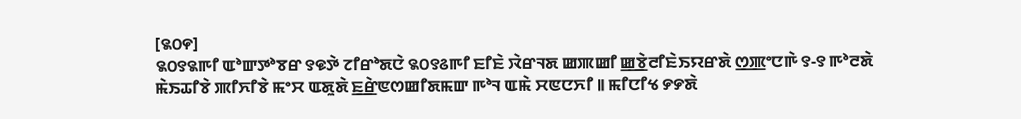[꯲꯰꯵]
꯲꯰꯱꯲ꯒꯤ ꯑꯣꯛꯇꯣꯕꯔ ꯱꯶ꯇꯥ ꯖꯤꯔꯣꯗꯅꯥ ꯲꯰꯱꯴ꯒꯤ ꯐꯤꯐꯥ ꯋꯥꯔꯜꯗ ꯀꯄꯀꯤ ꯀ꯭ꯕꯥꯂꯤꯐꯥꯏꯌꯔꯗꯥ ꯁ꯭ꯄꯦꯅꯒꯥ ꯱-꯱ ꯒꯣꯂꯗꯥ ꯃꯥꯏꯊꯤꯕꯥ ꯄꯤꯈꯤꯕꯥ ꯃꯦꯆ ꯑꯗꯨꯗꯥ ꯐ꯭ꯔꯥꯟꯁꯀꯤꯗꯃꯛ ꯒꯣꯜ ꯑꯃꯥ ꯆꯟꯅꯈꯤ ꯫ ꯃꯤꯅꯤꯠ ꯸꯸ꯗꯥ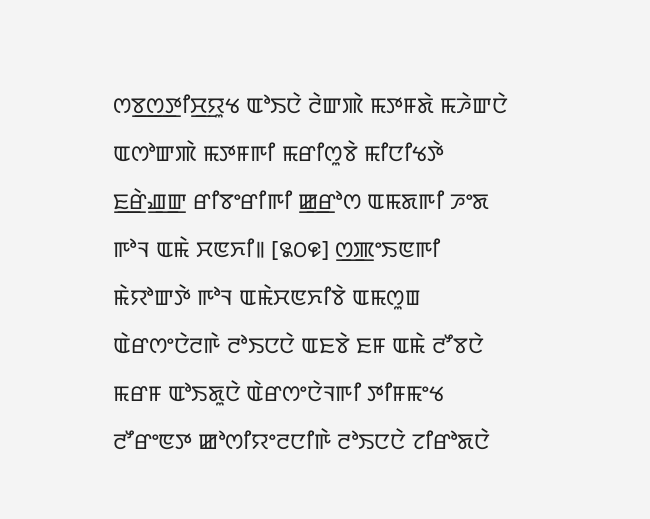ꯁꯕ꯭ꯁ꯭ꯇꯤꯆ꯭ꯌꯨꯠ ꯑꯣꯏꯅꯥ ꯂꯥꯛꯄꯥ ꯃꯇꯝꯗꯥ ꯃꯍꯥꯛꯅꯥ ꯑꯁꯣꯛꯄꯥ ꯃꯇꯝꯒꯤ ꯃꯔꯤꯁꯨꯕꯥ ꯃꯤꯅꯤꯠꯇꯥ ꯐ꯭ꯔꯥꯉ꯭ꯛ ꯔꯤꯕꯦꯔꯤꯒꯤ ꯀ꯭ꯔꯣꯁ ꯑꯃꯗꯒꯤ ꯍꯦꯗ ꯒꯣꯜ ꯑꯃꯥ ꯆꯟꯈꯤ꯫ [꯲꯰꯶] ꯁ꯭ꯄꯦꯏꯟꯒꯤ ꯃꯥꯌꯣꯛꯇꯥ ꯒꯣꯜ ꯑꯃꯥꯆꯟꯈꯤꯕꯥ ꯑꯃꯁꯨꯡ ꯑꯥꯔꯁꯦꯅꯥꯂꯒꯥ ꯂꯣꯏꯅꯅꯥ ꯑꯐꯕꯥ ꯐꯝ ꯑꯃꯥ ꯂꯧꯕꯅꯥ ꯃꯔꯝ ꯑꯣꯏꯗꯨꯅꯥ ꯑꯥꯔꯁꯦꯅꯥꯜꯒꯤ ꯇꯤꯝꯃꯦꯠ ꯂꯧꯔꯦꯟꯇ ꯀꯣꯁꯤꯌꯦꯂꯅꯤꯒꯥ ꯂꯣꯏꯅꯅꯥ ꯖꯤꯔꯣꯗꯅꯥ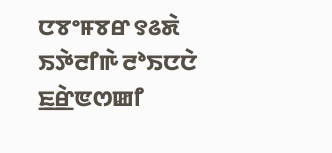ꯅꯕꯦꯝꯕꯔ ꯱꯴ꯗꯥ ꯏꯇꯥꯂꯤꯒꯥ ꯂꯣꯏꯅꯅꯥ ꯐ꯭ꯔꯥꯟꯁꯀꯤ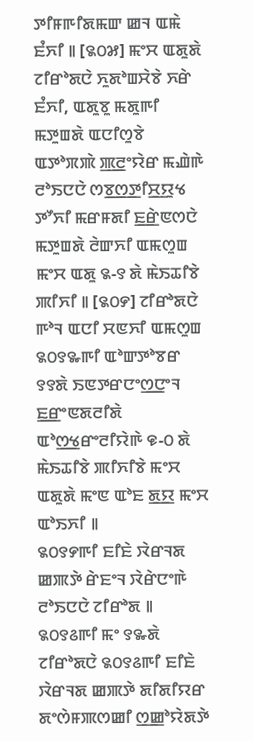ꯇꯤꯝꯒꯤꯗꯃꯛ ꯀꯜ ꯑꯃꯥ ꯐꯪꯈꯤ ꯫ [꯲꯰꯷] ꯃꯦꯆ ꯑꯗꯨꯗꯥ ꯖꯤꯔꯣꯗꯅꯥ ꯈꯨꯗꯣꯡꯆꯥꯕꯥ ꯈꯔꯥ ꯐꯪꯈꯤ, ꯑꯗꯨꯕꯨ ꯃꯗꯨꯒꯤ ꯃꯇꯨꯡꯗꯥ ꯑꯅꯤꯁꯨꯕꯥ ꯑꯇꯣꯞꯄꯥ ꯄ꯭ꯂꯦꯌꯥꯔ ꯃꯉꯥꯒꯥ ꯂꯣꯏꯅꯅꯥ ꯁꯕ꯭ꯁ꯭ꯇꯤꯆ꯭ꯌꯨꯠ ꯇꯧꯈꯤ ꯃꯔꯝꯗꯤ ꯐ꯭ꯔꯥꯟꯁꯅꯥ ꯃꯇꯨꯡꯗꯥ ꯂꯥꯛꯈꯤ ꯑꯃꯁꯨꯡ ꯃꯦꯆ ꯑꯗꯨ ꯲-꯱ ꯗꯥ ꯃꯥꯏꯊꯤꯕꯥ ꯄꯤꯈꯤ ꯫ [꯲꯰꯸] ꯖꯤꯔꯣꯗꯅꯥ ꯒꯣꯜ ꯑꯅꯤ ꯆꯟꯈꯤ ꯑꯃꯁꯨꯡ ꯲꯰꯱꯳ꯒꯤ ꯑꯣꯛꯇꯣꯕꯔ ꯱꯱ꯗꯥ ꯏꯟꯇꯔꯅꯦꯁ꯭ꯅꯦꯜ ꯐ꯭ꯔꯦꯟꯗꯂꯤꯗꯥ ꯑꯣꯁ꯭ꯠꯔꯦꯂꯤꯌꯥꯒꯥ ꯶-꯰ ꯗꯥ ꯃꯥꯏꯊꯤꯕꯥ ꯄꯤꯈꯤꯕꯥ ꯃꯦꯆ ꯑꯗꯨꯗꯥ ꯃꯦꯟ ꯑꯣꯐ ꯗ꯭ꯌ ꯃꯦꯆ ꯑꯣꯏꯈꯤ ꯫
꯲꯰꯱꯸ꯒꯤ ꯐꯤꯐꯥ ꯋꯥꯔꯜꯗ ꯀꯄꯇꯥ ꯔꯥꯐꯦꯜ ꯋꯥꯔꯥꯅꯦꯒꯥ ꯂꯣꯏꯅꯅꯥ ꯖꯤꯔꯣꯗ ꯫
꯲꯰꯱꯴ꯒꯤ ꯃꯦ ꯱꯳ꯗꯥ ꯖꯤꯔꯣꯗꯅꯥ ꯲꯰꯱꯴ꯒꯤ ꯐꯤꯐꯥ ꯋꯥꯔꯜꯗ ꯀꯄꯇꯥ ꯗꯤꯗꯤꯌꯔ ꯗꯦꯁꯥꯝꯄꯁꯀꯤ ꯁ꯭ꯀꯣꯌꯥꯗꯇꯥ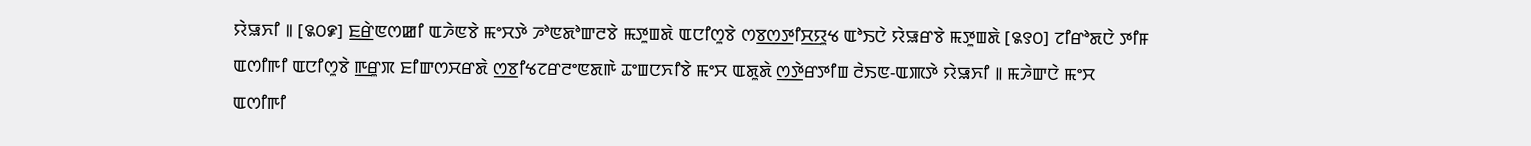ꯌꯥꯎꯈꯤ ꯫ [꯲꯰꯹] ꯐ꯭ꯔꯥꯟꯁꯀꯤ ꯑꯍꯥꯟꯕꯥ ꯃꯦꯆꯇꯥ ꯍꯣꯟꯗꯣꯛꯂꯕꯥ ꯃꯇꯨꯡꯗꯥ ꯑꯅꯤꯁꯨꯕꯥ ꯁꯕ꯭ꯁ꯭ꯇꯤꯆ꯭ꯌꯨꯠ ꯑꯣꯏꯅꯥ ꯌꯥꯎꯔꯕꯥ ꯃꯇꯨꯡꯗꯥ [꯲꯱꯰] ꯖꯤꯔꯣꯗꯅꯥ ꯇꯤꯝ ꯑꯁꯤꯒꯤ ꯑꯅꯤꯁꯨꯕꯥ ꯒ꯭ꯔꯨꯞ ꯐꯤꯛꯁꯆꯔꯗꯥ ꯁ꯭ꯕꯤꯠꯖꯔꯂꯦꯟꯗꯒꯥ ꯊꯦꯡꯅꯈꯤꯕꯥ ꯃꯦꯆ ꯑꯗꯨꯗꯥ ꯁ꯭ꯇꯥꯔꯇꯤꯡ ꯂꯥꯏꯟ-ꯑꯄꯇꯥ ꯌꯥꯎꯈꯤ ꯫ ꯃꯍꯥꯛꯅꯥ ꯃꯦꯆ ꯑꯁꯤꯒꯤ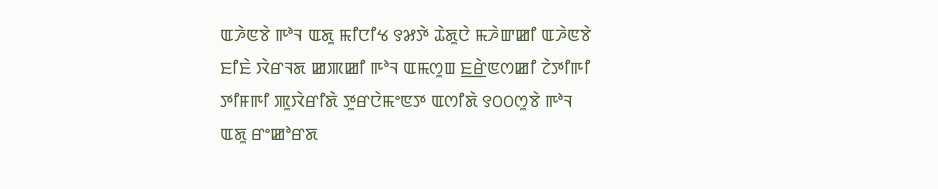ꯑꯍꯥꯟꯕꯥ ꯒꯣꯜ ꯑꯗꯨ ꯃꯤꯅꯤꯠ ꯱꯷ꯇꯥ ꯊꯥꯗꯨꯅꯥ ꯃꯍꯥꯛꯀꯤ ꯑꯍꯥꯟꯕꯥ ꯐꯤꯐꯥ ꯋꯥꯔꯜꯗ ꯀꯄꯀꯤ ꯒꯣꯜ ꯑꯃꯁꯨꯡ ꯐ꯭ꯔꯥꯟꯁꯀꯤ ꯖꯥꯇꯤꯒꯤ ꯇꯤꯝꯒꯤ ꯄꯨꯋꯥꯔꯤꯗꯥ ꯇꯨꯔꯅꯥꯃꯦꯟꯇ ꯑꯁꯤꯗꯥ ꯱꯰꯰ꯁꯨꯕꯥ ꯒꯣꯜ ꯑꯗꯨ ꯔꯦꯀꯣꯔꯗ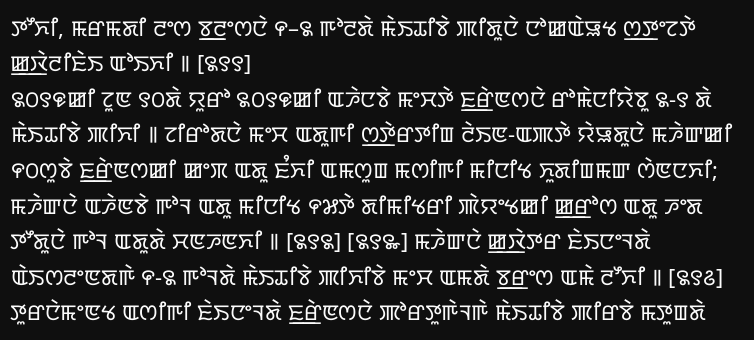ꯇꯧꯈꯤ, ꯃꯔꯃꯗꯤ ꯂꯦꯁ ꯕ꯭ꯂꯦꯁꯅꯥ ꯵–꯲ ꯒꯣꯂꯗꯥ ꯃꯥꯏꯊꯤꯕꯥ ꯄꯤꯗꯨꯅꯥ ꯅꯣꯀꯑꯥꯎꯠ ꯁ꯭ꯇꯦꯖꯇꯥ ꯀ꯭ꯋꯥꯂꯤꯐꯥꯏ ꯑꯣꯏꯈꯤ ꯫ [꯲꯱꯱]
꯲꯰꯱꯶ꯀꯤ ꯖꯨꯟ ꯱꯰ꯗꯥ ꯌꯨꯔꯣ ꯲꯰꯱꯶ꯀꯤ ꯑꯍꯥꯅꯕꯥ ꯃꯦꯆꯇꯥ ꯐ꯭ꯔꯥꯟꯁꯅꯥ ꯔꯣꯃꯥꯅꯤꯌꯥꯕꯨ ꯲-꯱ ꯗꯥ ꯃꯥꯏꯊꯤꯕꯥ ꯄꯤꯈꯤ ꯫ ꯖꯤꯔꯣꯗꯅꯥ ꯃꯦꯆ ꯑꯗꯨꯒꯤ ꯁ꯭ꯇꯥꯔꯇꯤꯡ ꯂꯥꯏꯟ-ꯑꯄꯇꯥ ꯌꯥꯎꯗꯨꯅꯥ ꯃꯍꯥꯛꯀꯤ ꯵꯰ꯁꯨꯕꯥ ꯐ꯭ꯔꯥꯟꯁꯀꯤ ꯀꯦꯞ ꯑꯗꯨ ꯐꯪꯈꯤ ꯑꯃꯁꯨꯡ ꯃꯁꯤꯒꯤ ꯃꯤꯅꯤꯠ ꯈꯨꯗꯤꯡꯃꯛ ꯁꯥꯟꯅꯈꯤ; ꯃꯍꯥꯛꯅꯥ ꯑꯍꯥꯟꯕꯥ ꯒꯣꯜ ꯑꯗꯨ ꯃꯤꯅꯤꯠ ꯵꯷ꯇꯥ ꯗꯤꯃꯤꯠꯔꯤ ꯄꯥꯌꯦꯠꯀꯤ ꯀ꯭ꯔꯣꯁ ꯑꯗꯨ ꯍꯦꯗ ꯇꯧꯗꯨꯅꯥ ꯒꯣꯜ ꯑꯗꯨꯗꯥ ꯆꯟꯍꯟꯈꯤ ꯫ [꯲꯱꯲] [꯲꯱꯳] ꯃꯍꯥꯛꯅꯥ ꯀ꯭ꯋꯥꯇꯔ ꯐꯥꯏꯅꯦꯜꯗꯥ ꯑꯥꯏꯁꯂꯦꯟꯗꯒꯥ ꯵-꯲ ꯒꯣꯜꯗꯥ ꯃꯥꯏꯊꯤꯕꯥ ꯄꯤꯈꯤꯕꯥ ꯃꯦꯆ ꯑꯃꯗꯥ ꯕ꯭ꯔꯦꯁ ꯑꯃꯥ ꯂꯧꯈꯤ ꯫ [꯲꯱꯴] ꯇꯨꯔꯅꯥꯃꯦꯟꯠ ꯑꯁꯤꯒꯤ ꯐꯥꯏꯅꯦꯜꯗꯥ ꯐ꯭ꯔꯥꯟꯁꯅꯥ ꯄꯣꯔꯇꯨꯒꯥꯜꯒꯥ ꯃꯥꯏꯊꯤꯕꯥ ꯄꯤꯔꯕꯥ ꯃꯇꯨꯡꯗꯥ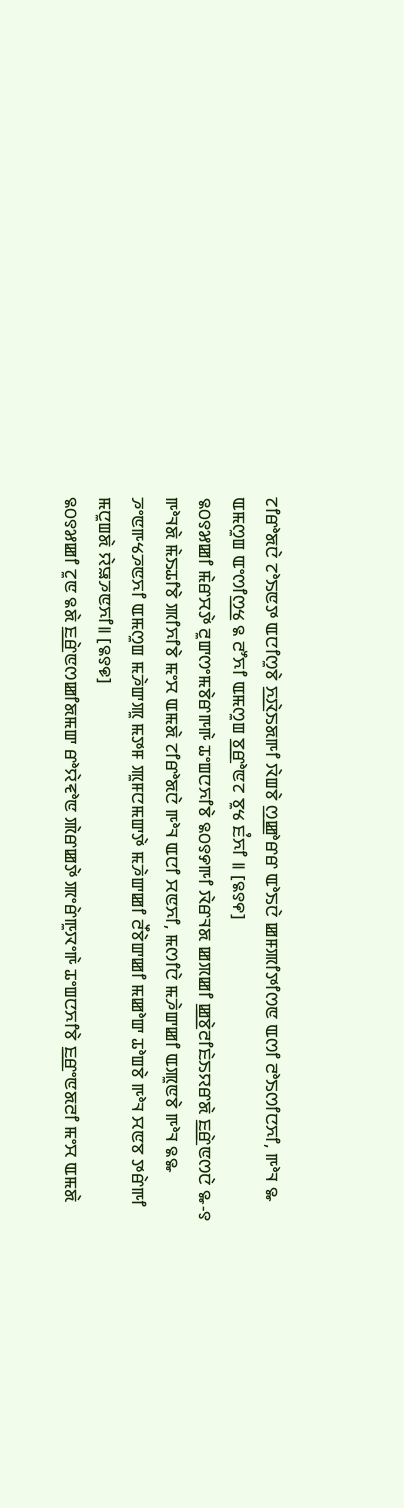ꯖꯤꯔꯣꯗꯅꯥ ꯖꯣꯏꯟꯇ ꯑꯅꯤꯁꯨꯕꯥ ꯈ꯭ꯋꯥꯏꯗꯒꯤ ꯋꯥꯡꯕꯥ ꯁ꯭ꯀꯣꯔꯔ ꯑꯣꯏꯅꯥ ꯀꯝꯄꯤꯇꯤꯁꯟ ꯑꯁꯤ ꯂꯣꯏꯁꯤꯅꯈꯤ, ꯒꯣꯜ ꯳ ꯑꯃꯁꯨꯡ ꯑꯦꯁꯤꯁ꯭ꯠ ꯲ ꯂꯧꯈꯤ ꯑꯃꯁꯨꯡ ꯕ꯭ꯔꯣꯟꯖ ꯕꯨꯠ ꯐꯪꯈꯤ ꯫ [꯲꯱꯵]
꯲꯰꯱꯷ꯀꯤ ꯃꯥꯔꯆꯇꯥ ꯂꯨꯛꯁꯦꯃꯕꯥꯔꯒꯒꯥ ꯊꯦꯡꯅꯈꯤꯕꯥ ꯲꯰꯱꯸ꯒꯤ ꯋꯥꯔꯜꯗ ꯀꯞꯀꯤ ꯀ꯭ꯕꯥꯂꯤꯐꯥꯏꯌꯔꯗꯥ ꯐ꯭ꯔꯥꯟꯁꯅꯥ ꯳-꯱ ꯒꯣꯜꯗꯥ ꯃꯥꯏꯊꯤꯕꯥ ꯄꯤꯈꯤꯕꯥ ꯃꯦꯆ ꯑꯃꯗꯥ ꯖꯤꯔꯣꯗꯅꯥ ꯒꯣꯜ ꯑꯅꯤ ꯆꯟꯈꯤ, ꯃꯁꯤꯅꯥ ꯃꯍꯥꯛꯀꯤ ꯑꯄꯨꯟꯕꯥ ꯒꯣꯜ ꯲꯳ ꯍꯦꯟꯒꯠꯍꯟꯈꯤ ꯑꯃꯁꯨꯡ ꯃꯍꯥꯛꯄꯨ ꯃꯇꯝ ꯄꯨꯝꯅꯃꯛꯇꯥ ꯃꯍꯥꯛꯀꯤ ꯂꯩꯕꯥꯛꯀꯤ ꯃꯀꯣꯛ ꯊꯣꯡꯕꯥ ꯒꯣꯜ ꯆꯟꯕ ꯇꯔꯥꯒꯤ ꯃꯅꯨꯡꯗꯥ ꯌꯥꯎꯍꯟꯈꯤ꯫ [꯲꯱꯶]
꯲꯰꯱꯷ꯀꯤ ꯖꯨꯟ ꯲ꯗꯥ ꯐ꯭ꯔꯥꯟꯁꯀꯤꯗꯃꯛ ꯔꯣꯌꯥꯓꯣꯟ ꯄꯥꯔꯀꯇꯥ ꯄꯦꯔꯥꯒꯨꯋꯦꯒꯥ ꯊꯦꯡꯅꯈꯤꯕꯥ ꯐ꯭ꯔꯦꯟꯗꯂꯤ ꯃꯦꯆ ꯑꯃꯗꯥ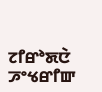ꯖꯤꯔꯣꯗꯅꯥ ꯍꯦꯠꯔꯤꯛ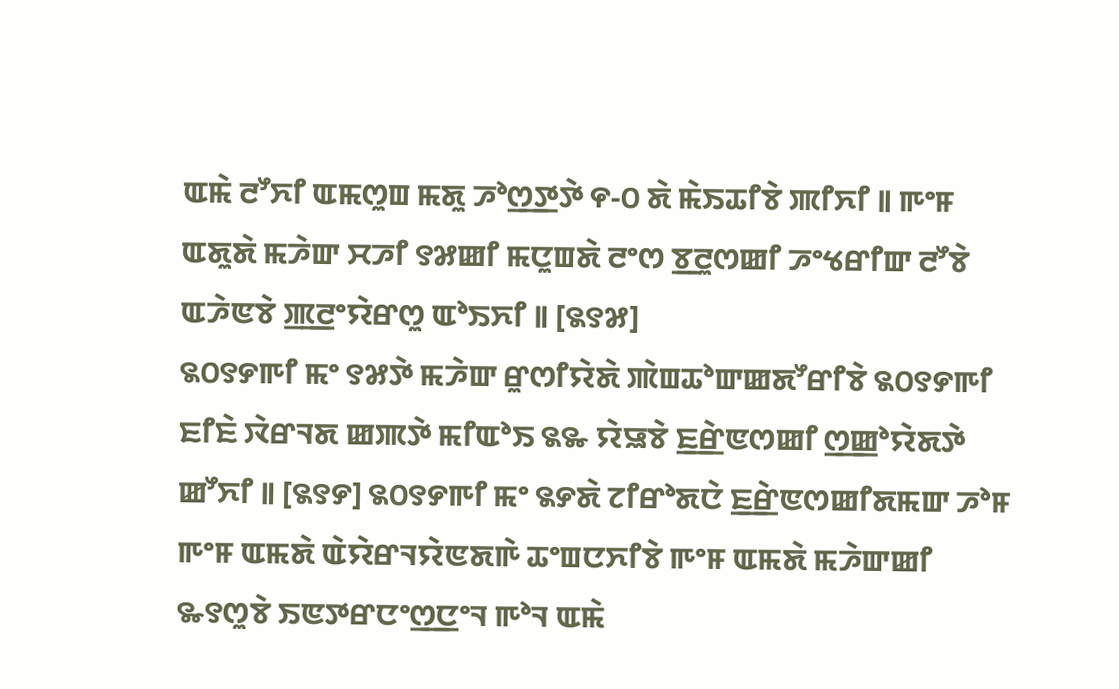ꯑꯃꯥ ꯂꯧꯈꯤ ꯑꯃꯁꯨꯡ ꯃꯗꯨ ꯍꯣꯁ꯭ꯇꯇꯥ ꯵-꯰ ꯗꯥ ꯃꯥꯏꯊꯤꯕꯥ ꯄꯤꯈꯤ ꯫ ꯒꯦꯝ ꯑꯗꯨꯗꯥ ꯃꯍꯥꯛ ꯆꯍꯤ ꯱꯷ꯀꯤ ꯃꯅꯨꯡꯗꯥ ꯂꯦꯁ ꯕ꯭ꯂꯨꯁꯀꯤ ꯍꯦꯠꯔꯤꯛ ꯂꯧꯕꯥ ꯑꯍꯥꯟꯕꯥ ꯄ꯭ꯂꯦꯌꯥꯔꯁꯨ ꯑꯣꯏꯈꯤ ꯫ [꯲꯱꯷]
꯲꯰꯱꯸ꯒꯤ ꯃꯦ ꯱꯷ꯇꯥ ꯃꯍꯥꯛ ꯔꯨꯁꯤꯌꯥꯗꯥ ꯄꯥꯡꯊꯣꯛꯀꯗꯧꯔꯤꯕꯥ ꯲꯰꯱꯸ꯒꯤ ꯐꯤꯐꯥ ꯋꯥꯔꯜꯗ ꯀꯄꯇꯥ ꯃꯤꯑꯣꯏ ꯲꯳ ꯌꯥꯎꯕꯥ ꯐ꯭ꯔꯥꯟꯁꯀꯤ ꯁ꯭ꯀꯣꯌꯥꯗꯇꯥ ꯀꯧꯈꯤ ꯫ [꯲꯱꯸] ꯲꯰꯱꯸ꯒꯤ ꯃꯦ ꯲꯸ꯗꯥ ꯖꯤꯔꯣꯗꯅꯥ ꯐ꯭ꯔꯥꯟꯁꯀꯤꯗꯃꯛ ꯍꯣꯝ ꯒꯦꯝ ꯑꯃꯗꯥ ꯑꯥꯌꯥꯔꯜꯌꯥꯟꯗꯒꯥ ꯊꯦꯡꯅꯈꯤꯕꯥ ꯒꯦꯝ ꯑꯃꯗꯥ ꯃꯍꯥꯛꯀꯤ ꯳꯱ꯁꯨꯕꯥ ꯏꯟꯇꯔꯅꯦꯁ꯭ꯅꯦꯜ ꯒꯣꯜ ꯑꯃꯥ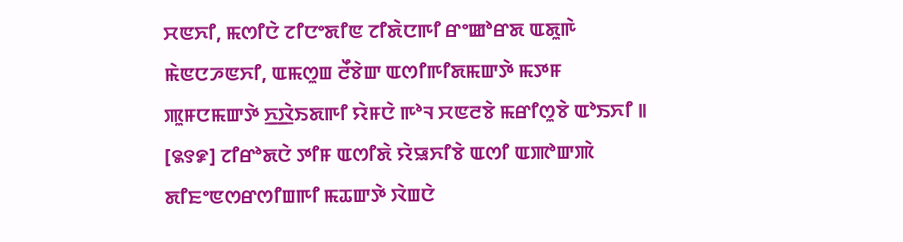ꯆꯟꯈꯤ, ꯃꯁꯤꯅꯥ ꯖꯤꯅꯦꯗꯤꯟ ꯖꯤꯗꯥꯅꯒꯤ ꯔꯦꯀꯣꯔꯗ ꯑꯗꯨꯒꯥ ꯃꯥꯟꯅꯍꯟꯈꯤ, ꯑꯃꯁꯨꯡ ꯂꯩꯕꯥꯛ ꯑꯁꯤꯒꯤꯗꯃꯛꯇꯥ ꯃꯇꯝ ꯄꯨꯝꯅꯃꯛꯇꯥ ꯈ꯭ꯋꯥꯏꯗꯒꯤ ꯌꯥꯝꯅꯥ ꯒꯣꯜ ꯆꯟꯂꯕꯥ ꯃꯔꯤꯁꯨꯕꯥ ꯑꯣꯏꯈꯤ ꯫ [꯲꯱꯹] ꯖꯤꯔꯣꯗꯅꯥ ꯇꯤꯝ ꯑꯁꯤꯗꯥ ꯌꯥꯎꯈꯤꯕꯥ ꯑꯁꯤ ꯑꯄꯣꯛꯄꯥ ꯗꯤꯐꯦꯟꯁꯔꯁꯤꯡꯒꯤ ꯃꯊꯛꯇꯥ ꯋꯥꯡꯅꯥ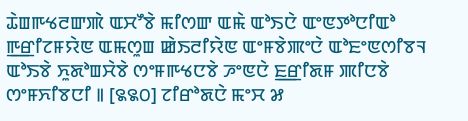ꯊꯥꯡꯒꯠꯂꯛꯄꯥ ꯑꯆꯧꯕꯥ ꯃꯤꯁꯛ ꯑꯃꯥ ꯑꯣꯏꯅꯥ ꯑꯦꯟꯇꯣꯅꯤꯑꯣ ꯒ꯭ꯔꯤꯖꯝꯌꯥꯟ ꯑꯃꯁꯨꯡ ꯀꯥꯏꯂꯤꯌꯥꯟ ꯑꯦꯝꯕꯥꯄꯦꯅꯥ ꯑꯣꯐꯦꯟꯁꯤꯕꯜ ꯑꯣꯏꯕꯥ ꯈꯨꯗꯣꯡꯆꯥꯕꯥ ꯁꯦꯝꯒꯠꯅꯕꯥ ꯍꯦꯟꯅꯥ ꯐ꯭ꯔꯤꯗꯝ ꯄꯤꯅꯕꯥ ꯁꯦꯝꯈꯤꯕꯅꯤ ꯫ [꯲꯲꯰] ꯖꯤꯔꯣꯗꯅꯥ ꯃꯦꯆ ꯷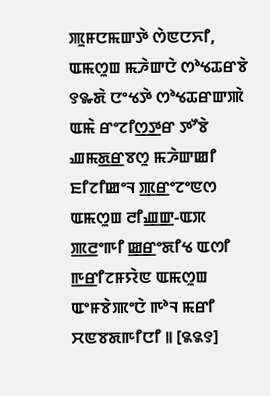ꯄꯨꯝꯅꯃꯛꯇꯥ ꯁꯥꯟꯅꯈꯤ, ꯑꯃꯁꯨꯡ ꯃꯍꯥꯛꯅꯥ ꯁꯣꯠꯊꯔꯕꯥ ꯱꯳ꯗꯥ ꯅꯦꯠꯇꯥ ꯁꯣꯠꯊꯔꯛꯄꯥ ꯑꯃꯥ ꯔꯦꯖꯤꯁ꯭ꯇꯔ ꯇꯧꯕꯥ ꯉꯃꯗ꯭ꯔꯕꯁꯨ ꯃꯍꯥꯛꯀꯤ ꯐꯤꯖꯤꯀꯦꯜ ꯄ꯭ꯔꯦꯖꯦꯟꯁ ꯑꯃꯁꯨꯡ ꯂꯤꯉ꯭ꯛ-ꯑꯞ ꯄ꯭ꯂꯦꯒꯤ ꯀ꯭ꯔꯦꯗꯤꯠ ꯑꯁꯤ ꯒ꯭ꯔꯤꯖꯝꯌꯥꯟ ꯑꯃꯁꯨꯡ ꯑꯦꯝꯕꯥꯄꯦꯅꯥ ꯒꯣꯜ ꯃꯔꯤ ꯆꯟꯕꯗꯒꯤꯅꯤ ꯫ [꯲꯲꯱]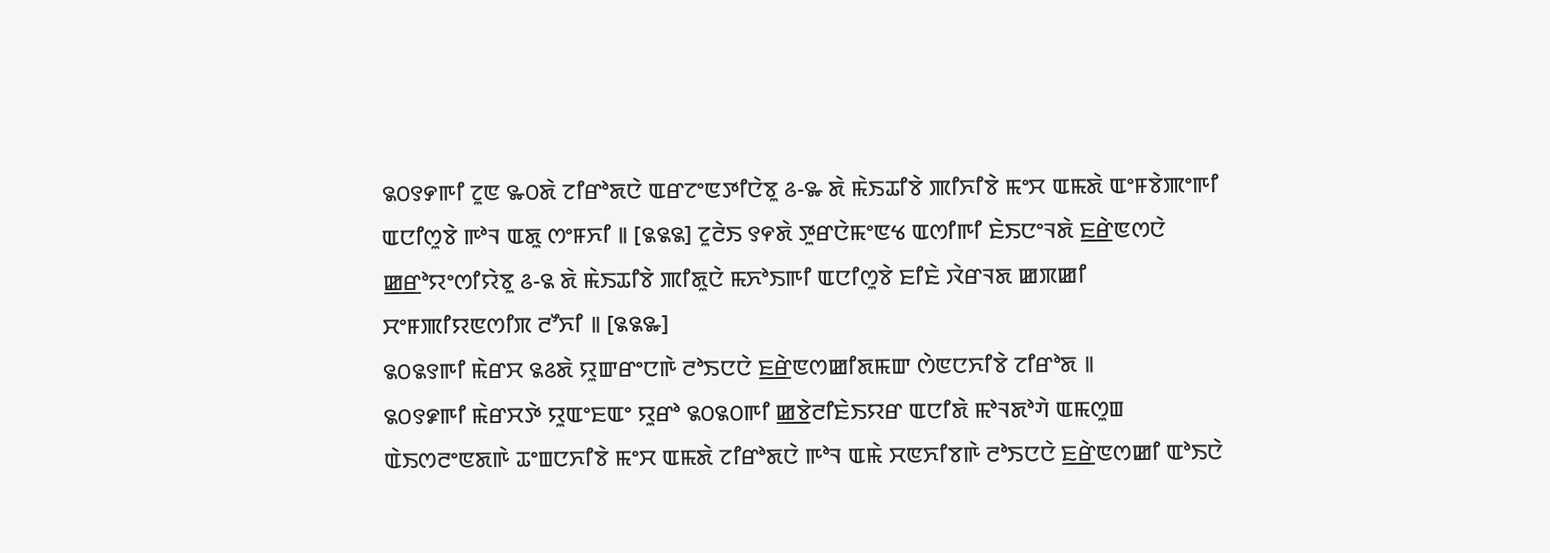꯲꯰꯱꯸ꯒꯤ ꯖꯨꯟ ꯳꯰ꯗꯥ ꯖꯤꯔꯣꯗꯅꯥ ꯑꯔꯖꯦꯟꯇꯤꯅꯥꯕꯨ ꯴-꯳ ꯗꯥ ꯃꯥꯏꯊꯤꯕꯥ ꯄꯤꯈꯤꯕꯥ ꯃꯦꯆ ꯑꯃꯗꯥ ꯑꯦꯝꯕꯥꯄꯦꯒꯤ ꯑꯅꯤꯁꯨꯕꯥ ꯒꯣꯜ ꯑꯗꯨ ꯁꯦꯝꯈꯤ ꯫ [꯲꯲꯲] ꯖꯨꯂꯥꯏ ꯱꯵ꯗꯥ ꯇꯨꯔꯅꯥꯃꯦꯟꯠ ꯑꯁꯤꯒꯤ ꯐꯥꯏꯅꯦꯜꯗꯥ ꯐ꯭ꯔꯥꯟꯁꯅꯥ ꯀ꯭ꯔꯣꯌꯦꯁꯤꯌꯥꯕꯨ ꯴-꯲ ꯗꯥ ꯃꯥꯏꯊꯤꯕꯥ ꯄꯤꯗꯨꯅꯥ ꯃꯈꯣꯏꯒꯤ ꯑꯅꯤꯁꯨꯕꯥ ꯐꯤꯐꯥ ꯋꯥꯔꯜꯗ ꯀꯞꯀꯤ ꯆꯦꯝꯄꯤꯌꯟꯁꯤꯞ ꯂꯧꯈꯤ ꯫ [꯲꯲꯳]
꯲꯰꯲꯱ꯒꯤ ꯃꯥꯔꯆ ꯲꯴ꯗꯥ ꯌꯨꯛꯔꯦꯅꯒꯥ ꯂꯣꯏꯅꯅꯥ ꯐ꯭ꯔꯥꯟꯁꯀꯤꯗꯃꯛ ꯁꯥꯟꯅꯈꯤꯕꯥ ꯖꯤꯔꯣꯗ ꯫
꯲꯰꯱꯹ꯒꯤ ꯃꯥꯔꯆꯇꯥ ꯌꯨꯑꯦꯐꯑꯦ ꯌꯨꯔꯣ ꯲꯰꯲꯰ꯒꯤ ꯀ꯭ꯕꯥꯂꯤꯐꯥꯏꯌꯔ ꯑꯅꯤꯗꯥ ꯃꯣꯜꯗꯣꯚꯥ ꯑꯃꯁꯨꯡ ꯑꯥꯏꯁꯂꯦꯟꯗꯒꯥ ꯊꯦꯡꯅꯈꯤꯕꯥ ꯃꯦꯆ ꯑꯃꯗꯥ ꯖꯤꯔꯣꯗꯅꯥ ꯒꯣꯜ ꯑꯃꯥ ꯆꯟꯈꯤꯕꯒꯥ ꯂꯣꯏꯅꯅꯥ ꯐ꯭ꯔꯥꯟꯁꯀꯤ ꯑꯣꯏꯅꯥ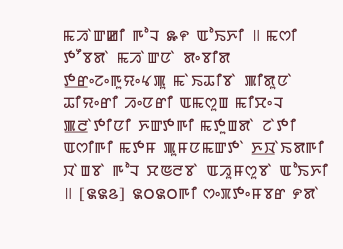ꯃꯍꯥꯛꯀꯤ ꯒꯣꯜ ꯳꯵ ꯑꯣꯏꯈꯤ ꯫ ꯃꯁꯤ ꯇꯧꯕꯗꯥ ꯃꯍꯥꯛꯅꯥ ꯗꯦꯕꯤꯗ ꯇ꯭ꯔꯦꯖꯦꯒꯨꯌꯦꯠꯄꯨ ꯃꯥꯏꯊꯤꯕꯥ ꯄꯤꯗꯨꯅꯥ ꯊꯤꯌꯦꯔꯤ ꯍꯦꯅꯔꯤ ꯑꯃꯁꯨꯡ ꯃꯤꯆꯦꯜ ꯄ꯭ꯂꯥꯇꯤꯅꯤ ꯈꯛꯇꯒꯤ ꯃꯇꯨꯡꯗꯥ ꯖꯥꯇꯤ ꯑꯁꯤꯒꯤ ꯃꯇꯝ ꯄꯨꯝꯅꯃꯛꯇꯥ ꯈ꯭ꯋꯥꯏꯗꯒꯤ ꯋꯥꯡꯕꯥ ꯒꯣꯜ ꯆꯟꯂꯕꯥ ꯑꯍꯨꯝꯁꯨꯕꯥ ꯑꯣꯏꯈꯤ ꯫ [꯲꯲꯴] ꯲꯰꯲꯰ꯒꯤ ꯁꯦꯞꯇꯦꯝꯕꯔ ꯸ꯗꯥ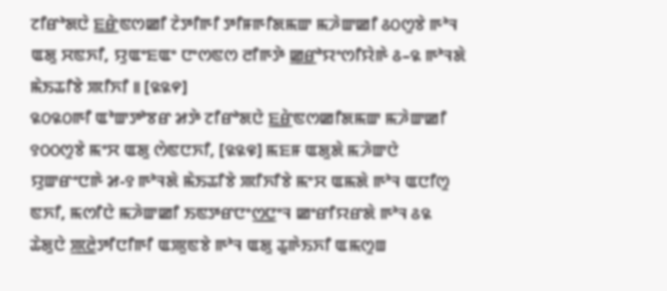ꯖꯤꯔꯣꯗꯅꯥ ꯐ꯭ꯔꯥꯟꯁꯀꯤ ꯖꯥꯇꯤꯒꯤ ꯇꯤꯝꯒꯤꯗꯃꯛ ꯃꯍꯥꯛꯀꯤ ꯴꯰ꯁꯨꯕꯥ ꯒꯣꯜ ꯑꯗꯨ ꯆꯟꯈꯤ, ꯌꯨꯑꯦꯐꯑꯦ ꯅꯦꯁꯟꯁ ꯂꯤꯒꯇꯥ ꯀ꯭ꯔꯣꯌꯦꯁꯤꯌꯥꯒꯥ ꯴–꯲ ꯒꯣꯜꯗꯥ ꯃꯥꯏꯊꯤꯕꯥ ꯄꯤꯈꯤ ꯫ [꯲꯲꯵]
꯲꯰꯲꯰ꯒꯤ ꯑꯣꯛꯇꯣꯕꯔ ꯷ꯇꯥ ꯖꯤꯔꯣꯗꯅꯥ ꯐ꯭ꯔꯥꯟꯁꯀꯤꯗꯃꯛ ꯃꯍꯥꯛꯀꯤ ꯱꯰꯰ꯁꯨꯕꯥ ꯃꯦꯆ ꯑꯗꯨ ꯁꯥꯟꯅꯈꯤ, [꯲꯲꯶] ꯃꯐꯝ ꯑꯗꯨꯗꯥ ꯃꯍꯥꯛꯅꯥ ꯌꯨꯛꯔꯦꯅꯒꯥ ꯷-꯱ ꯒꯣꯜꯗꯥ ꯃꯥꯏꯊꯤꯕꯥ ꯄꯤꯈꯤꯕꯥ ꯃꯦꯆ ꯑꯃꯗꯥ ꯒꯣꯜ ꯑꯅꯤꯁꯨ ꯟꯈꯤ, ꯃꯁꯤꯅꯥ ꯃꯍꯥꯛꯀꯤ ꯏꯟꯇꯔꯅꯦꯁ꯭ꯅꯦꯜ ꯀꯦꯔꯤꯌꯔꯗꯥ ꯒꯣꯜ ꯴꯲ ꯊꯥꯗꯨꯅꯥ ꯄ꯭ꯂꯥꯇꯤꯅꯤꯒꯤ ꯑꯄꯨꯟꯕꯥ ꯒꯣꯜ ꯑꯗꯨ ꯊꯨꯒꯥꯏꯈꯤ ꯑꯃꯁꯨꯡ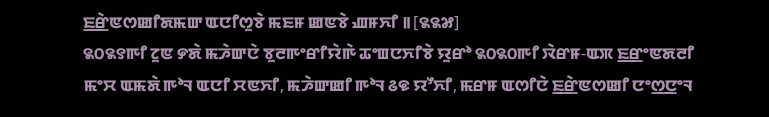ꯐ꯭ꯔꯥꯟꯁꯀꯤꯗꯃꯛ ꯑꯅꯤꯁꯨꯕꯥ ꯃꯐꯝ ꯀꯟꯕꯥ ꯉꯝꯈꯤ ꯫ [꯲꯲꯷]
꯲꯰꯲꯱ꯒꯤ ꯖꯨꯟ ꯸ꯗꯥ ꯃꯍꯥꯛꯅꯥ ꯕꯨꯂꯒꯦꯔꯤꯌꯥꯒꯥ ꯊꯦꯡꯅꯈꯤꯕꯥ ꯌꯨꯔꯣ ꯲꯰꯲꯰ꯒꯤ ꯋꯥꯔꯝ-ꯑꯞ ꯐ꯭ꯔꯦꯟꯗꯂꯤ ꯃꯦꯆ ꯑꯃꯗꯥ ꯒꯣꯜ ꯑꯅꯤ ꯆꯟꯈꯤ, ꯃꯍꯥꯛꯀꯤ ꯒꯣꯜ ꯴꯶ ꯌꯧꯈꯤ, ꯃꯔꯝ ꯑꯁꯤꯅꯥ ꯐ꯭ꯔꯥꯟꯁꯀꯤ ꯅꯦꯁ꯭ꯅꯦꯜ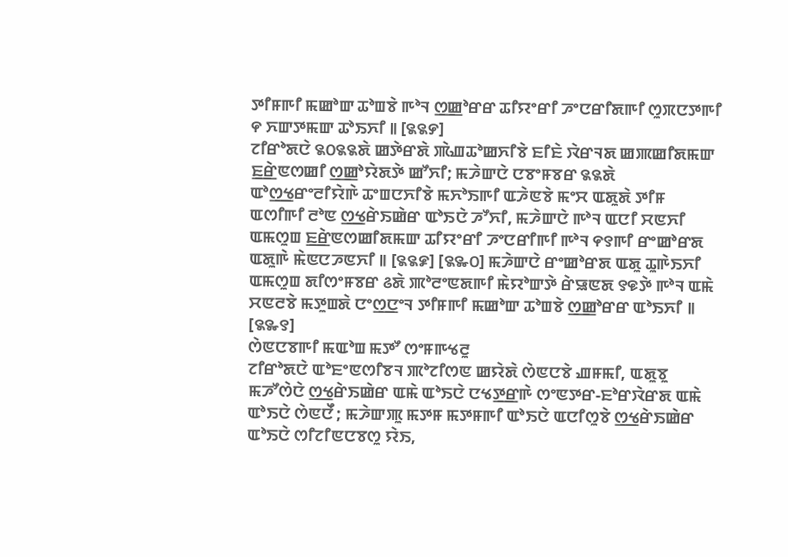ꯇꯤꯝꯒꯤ ꯃꯀꯣꯛ ꯊꯣꯡꯕꯥ ꯒꯣꯜ ꯁ꯭ꯀꯣꯔꯔ ꯊꯤꯌꯦꯔꯤ ꯍꯦꯅꯔꯤꯗꯒꯤ ꯁꯨꯞꯅꯇꯒꯤ ꯵ ꯈꯛꯇꯃꯛ ꯊꯣꯏꯈꯤ ꯫ [꯲꯲꯸]
ꯖꯤꯔꯣꯗꯅꯥ ꯲꯰꯲꯲ꯗꯥ ꯀꯇꯥꯔꯗꯥ ꯄꯥꯉꯊꯣꯀꯈꯤꯕꯥ ꯐꯤꯐꯥ ꯋꯥꯔꯜꯗ ꯀꯄꯀꯤꯗꯃꯛ ꯐ꯭ꯔꯥꯟꯁꯀꯤ ꯁ꯭ꯀꯣꯌꯥꯗꯇꯥ ꯀꯧꯈꯤ; ꯃꯍꯥꯛꯅꯥ ꯅꯕꯦꯝꯕꯔ ꯲꯲ꯗꯥ ꯑꯣꯁ꯭ꯠꯔꯦꯂꯤꯌꯥꯒꯥ ꯊꯦꯡꯅꯈꯤꯕꯥ ꯃꯈꯣꯏꯒꯤ ꯑꯍꯥꯟꯕꯥ ꯃꯦꯆ ꯑꯗꯨꯗꯥ ꯇꯤꯝ ꯑꯁꯤꯒꯤ ꯂꯣꯟ ꯁ꯭ꯠꯔꯥꯏꯀꯥꯔ ꯑꯣꯏꯅꯥ ꯍꯧꯈꯤ, ꯃꯍꯥꯛꯅꯥ ꯒꯣꯜ ꯑꯅꯤ ꯆꯟꯈꯤ ꯑꯃꯁꯨꯡ ꯐ꯭ꯔꯥꯟꯁꯀꯤꯗꯃꯛ ꯊꯤꯌꯦꯔꯤ ꯍꯦꯅꯔꯤꯒꯤ ꯒꯣꯜ ꯵꯱ꯒꯤ ꯔꯦꯀꯣꯔꯗ ꯑꯗꯨꯒꯥ ꯃꯥꯟꯅꯍꯟꯈꯤ ꯫ [꯲꯲꯹] [꯲꯳꯰] ꯃꯍꯥꯛꯅꯥ ꯔꯦꯀꯣꯔꯗ ꯑꯗꯨ ꯊꯨꯒꯥꯏꯈꯤ ꯑꯃꯁꯨꯡ ꯗꯤꯁꯦꯝꯕꯔ ꯴ꯗꯥ ꯄꯣꯂꯦꯟꯗꯒꯤ ꯃꯥꯌꯣꯛꯇꯥ ꯔꯥꯎꯟꯗ ꯱꯶ꯇꯥ ꯒꯣꯜ ꯑꯃꯥ ꯆꯟꯂꯕꯥ ꯃꯇꯨꯡꯗꯥ ꯅꯦꯁ꯭ꯅꯦꯜ ꯇꯤꯝꯒꯤ ꯃꯀꯣꯛ ꯊꯣꯡꯕꯥ ꯁ꯭ꯀꯣꯔꯔ ꯑꯣꯏꯈꯤ ꯫ [꯲꯳꯱]
ꯁꯥꯟꯅꯕꯒꯤ ꯃꯑꯣꯡ ꯃꯇꯧ ꯁꯦꯝꯒꯠꯂꯨ
ꯖꯤꯔꯣꯗꯅꯥ ꯑꯣꯐꯦꯟꯁꯤꯕꯜ ꯄꯣꯖꯤꯁꯟ ꯀꯌꯥꯗꯥ ꯁꯥꯟꯅꯕꯥ ꯉꯝꯃꯤ, ꯑꯗꯨꯕꯨ ꯃꯍꯧꯁꯥꯅꯥ ꯁ꯭ꯠꯔꯥꯏꯀꯥꯔ ꯑꯃꯥ ꯑꯣꯏꯅꯥ ꯅꯠꯇ꯭ꯔꯒꯥ ꯁꯦꯟꯇꯔ-ꯐꯣꯔꯋꯥꯔꯗ ꯑꯃꯥ ꯑꯣꯏꯅꯥ ꯁꯥꯟꯅꯩ ; ꯃꯍꯥꯛꯄꯨ ꯃꯇꯝ ꯃꯇꯝꯒꯤ ꯑꯣꯏꯅꯥ ꯑꯅꯤꯁꯨꯕꯥ ꯁ꯭ꯠꯔꯥꯏꯀꯥꯔ ꯑꯣꯏꯅꯥ ꯁꯤꯖꯤꯟꯅꯕꯁꯨ ꯌꯥꯏ,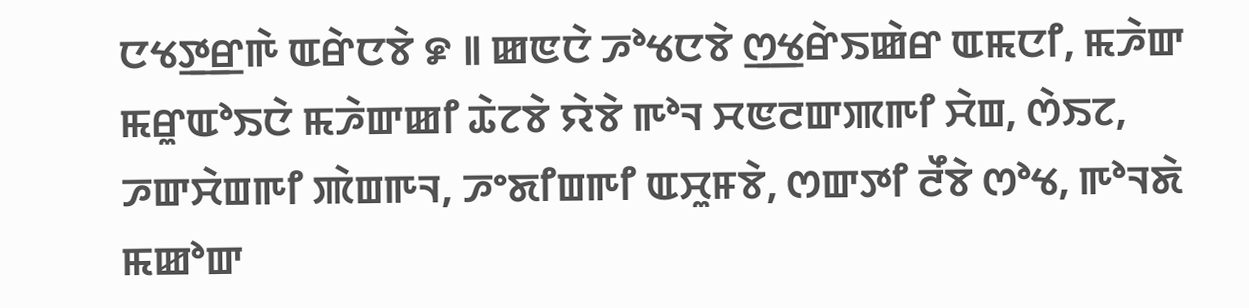ꯅꯠꯇ꯭ꯔꯒꯥ ꯑꯔꯥꯅꯕꯥ ꯹ ꯫ ꯀꯟꯅꯥ ꯍꯣꯠꯅꯕꯥ ꯁ꯭ꯠꯔꯥꯏꯀꯥꯔ ꯑꯃꯅꯤ, ꯃꯍꯥꯛ ꯃꯔꯨꯑꯣꯏꯅꯥ ꯃꯍꯥꯛꯀꯤ ꯊꯥꯖꯕꯥ ꯌꯥꯕꯥ ꯒꯣꯜ ꯆꯟꯂꯛꯄꯒꯤ ꯆꯥꯡ, ꯁꯥꯏꯖ, ꯍꯛꯆꯥꯡꯒꯤ ꯄꯥꯡꯒꯜ, ꯍꯦꯗꯤꯡꯒꯤ ꯑꯆꯨꯝꯕꯥ, ꯁꯛꯇꯤ ꯂꯩꯕꯥ ꯁꯣꯠ, ꯒꯣꯜꯗꯥ ꯃꯀꯣꯛ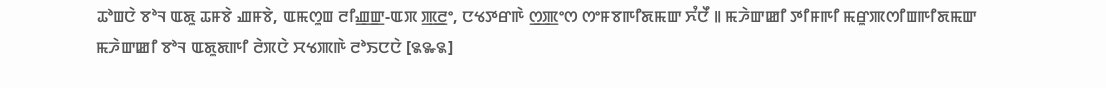ꯊꯣꯡꯅꯥ ꯕꯣꯜ ꯑꯗꯨ ꯊꯝꯕꯥ ꯉꯝꯕꯥ, ꯑꯃꯁꯨꯡ ꯂꯤꯉ꯭ꯛ-ꯑꯞ ꯄ꯭ꯂꯦ, ꯅꯠꯇꯔꯒꯥ ꯁ꯭ꯄꯦꯁ ꯁꯦꯝꯕꯒꯤꯗꯃꯛ ꯈꯪꯅꯩ ꯫ ꯃꯍꯥꯛꯀꯤ ꯇꯤꯝꯒꯤ ꯃꯔꯨꯄꯁꯤꯡꯒꯤꯗꯃꯛ ꯃꯍꯥꯛꯀꯤ ꯕꯣꯜ ꯑꯗꯨꯗꯒꯤ ꯂꯥꯞꯅꯥ ꯆꯠꯄꯒꯥ ꯂꯣꯏꯅꯅꯥ [꯲꯳꯲]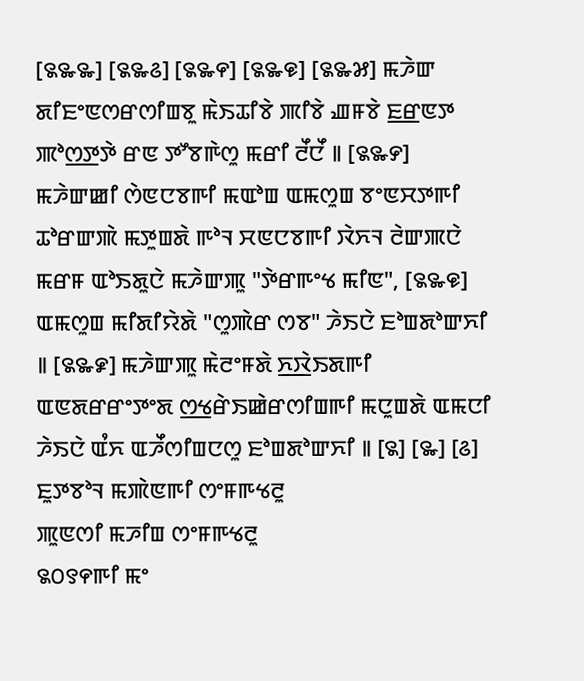[꯲꯳꯳] [꯲꯳꯴] [꯲꯳꯵] [꯲꯳꯶] [꯲꯳꯷] ꯃꯍꯥꯛ ꯗꯤꯐꯦꯟꯁꯔꯁꯤꯡꯕꯨ ꯃꯥꯏꯊꯤꯕꯥ ꯄꯤꯕꯥ ꯉꯝꯕꯥ ꯐ꯭ꯔꯟꯇ ꯄꯣꯁ꯭ꯇꯇꯥ ꯔꯟ ꯇꯧꯕꯒꯥꯁꯨ ꯃꯔꯤ ꯂꯩꯅꯩ ꯫ [꯲꯳꯸] ꯃꯍꯥꯛꯀꯤ ꯁꯥꯟꯅꯕꯒꯤ ꯃꯑꯣꯡ ꯑꯃꯁꯨꯡ ꯕꯦꯟꯆꯇꯒꯤ ꯊꯣꯔꯛꯄꯥ ꯃꯇꯨꯡꯗꯥ ꯒꯣꯜ ꯆꯟꯅꯕꯒꯤ ꯋꯥꯈꯜ ꯂꯥꯛꯄꯅꯥ ꯃꯔꯝ ꯑꯣꯏꯗꯨꯅꯥ ꯃꯍꯥꯛꯄꯨ "ꯇꯥꯔꯒꯦꯠ ꯃꯤꯟ", [꯲꯳꯶] ꯑꯃꯁꯨꯡ ꯃꯤꯗꯤꯌꯥꯗꯥ "ꯁꯨꯄꯥꯔ ꯁꯕ" ꯍꯥꯏꯅꯥ ꯐꯣꯡꯗꯣꯛꯈꯤ ꯫ [꯲꯳꯹] ꯃꯍꯥꯛꯄꯨ ꯃꯥꯂꯦꯝꯗꯥ ꯈ꯭ꯋꯥꯏꯗꯒꯤ ꯑꯟꯗꯔꯔꯦꯇꯦꯗ ꯁ꯭ꯠꯔꯥꯏꯀꯥꯔꯁꯤꯡꯒꯤ ꯃꯅꯨꯡꯗꯥ ꯑꯃꯅꯤ ꯍꯥꯏꯅꯥ ꯑꯪꯈ ꯑꯍꯩꯁꯤꯡꯅꯁꯨ ꯐꯣꯡꯗꯣꯛꯈꯤ ꯫ [꯲] [꯳] [꯴]
ꯐꯨꯇꯕꯣꯜ ꯃꯄꯥꯟꯒꯤ ꯁꯦꯝꯒꯠꯂꯨ
ꯄꯨꯟꯁꯤ ꯃꯍꯤꯡ ꯁꯦꯝꯒꯠꯂꯨ
꯲꯰꯱꯵ꯒꯤ ꯃꯦ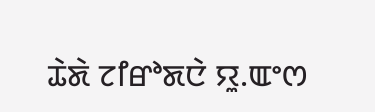ꯊꯥꯗꯥ ꯖꯤꯔꯣꯗꯅꯥ ꯌꯨ.ꯑꯦꯁ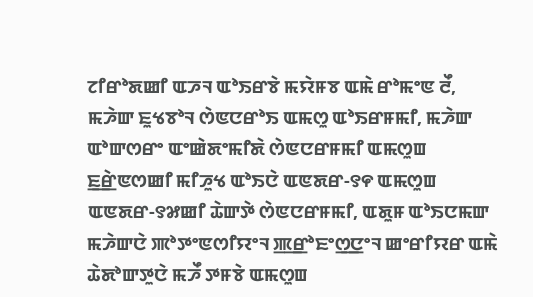ꯖꯤꯔꯣꯗꯀꯤ ꯑꯍꯜ ꯑꯣꯏꯔꯕꯥ ꯃꯌꯥꯝꯕ ꯑꯃꯥ ꯔꯣꯃꯦꯟ ꯂꯩ, ꯃꯍꯥꯛ ꯐꯨꯠꯕꯣꯜ ꯁꯥꯟꯅꯔꯣꯏ ꯑꯃꯁꯨ ꯑꯣꯏꯔꯝꯃꯤ, ꯃꯍꯥꯛ ꯑꯣꯛꯁꯔꯦ ꯑꯦꯀꯥꯗꯦꯃꯤꯗꯥ ꯁꯥꯟꯅꯔꯝꯃꯤ ꯑꯃꯁꯨꯡ ꯐ꯭ꯔꯥꯟꯁꯀꯤ ꯃꯤꯍꯨꯠ ꯑꯣꯏꯅꯥ ꯑꯟꯗꯔ-꯱꯵ ꯑꯃꯁꯨꯡ ꯑꯟꯗꯔ-꯱꯷ꯀꯤ ꯊꯥꯛꯇꯥ ꯁꯥꯟꯅꯔꯝꯃꯤ, ꯑꯗꯨꯝ ꯑꯣꯏꯅꯃꯛ ꯃꯍꯥꯛꯅꯥ ꯄꯣꯇꯦꯟꯁꯤꯌꯦꯜ ꯄ꯭ꯔꯣꯐꯦꯁ꯭ꯅꯦꯜ ꯀꯦꯔꯤꯌꯔ ꯑꯃꯥ ꯊꯥꯗꯣꯛꯇꯨꯅꯥ ꯃꯍꯩ ꯇꯝꯕꯥ ꯑꯃꯁꯨꯡ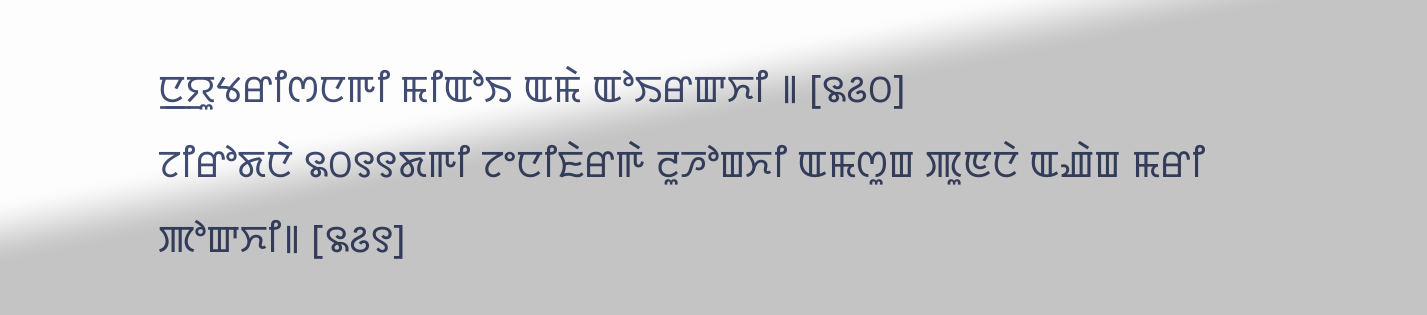ꯅ꯭ꯌꯨꯠꯔꯤꯁꯅꯒꯤ ꯃꯤꯑꯣꯏ ꯑꯃꯥ ꯑꯣꯏꯔꯛꯈꯤ ꯫ [꯲꯴꯰]
ꯖꯤꯔꯣꯗꯅꯥ ꯲꯰꯱꯱ꯗꯒꯤ ꯖꯦꯅꯤꯐꯥꯔꯒꯥ ꯂꯨꯍꯣꯡꯈꯤ ꯑꯃꯁꯨꯡ ꯄꯨꯟꯅꯥ ꯑꯉꯥꯡ ꯃꯔꯤ ꯄꯣꯛꯈꯤ꯫ [꯲꯴꯱]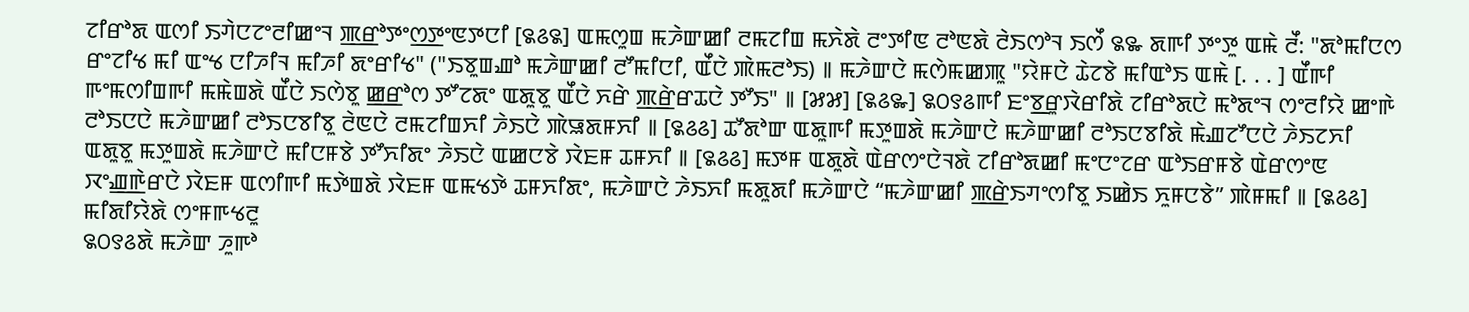ꯖꯤꯔꯣꯗ ꯑꯁꯤ ꯏꯚꯥꯅꯖꯦꯂꯤꯀꯦꯜ ꯄ꯭ꯔꯣꯇꯦꯁ꯭ꯇꯦꯟꯇꯅꯤ [꯲꯴꯲] ꯑꯃꯁꯨꯡ ꯃꯍꯥꯛꯀꯤ ꯂꯃꯖꯤꯡ ꯃꯈꯥꯗꯥ ꯂꯦꯇꯤꯟ ꯂꯣꯟꯗꯥ ꯂꯥꯏꯁꯣꯜ ꯏꯁꯩ ꯲꯳ ꯗꯒꯤ ꯇꯦꯇꯨ ꯑꯃꯥ ꯂꯩ: "ꯗꯣꯃꯤꯅꯁ ꯔꯦꯖꯤꯠ ꯃꯤ ꯑꯦꯠ ꯅꯤꯍꯤꯜ ꯃꯤꯍꯤ ꯗꯦꯔꯤꯠ" ("ꯏꯕꯨꯡꯉꯣ ꯃꯍꯥꯛꯀꯤ ꯂꯧꯃꯤꯅꯤ, ꯑꯩꯅꯥ ꯄꯥꯃꯂꯣꯏ) ꯫ ꯃꯍꯥꯛꯅꯥ ꯃꯁꯥꯃꯀꯄꯨ "ꯌꯥꯝꯅꯥ ꯊꯥꯖꯕꯥ ꯃꯤꯑꯣꯏ ꯑꯃꯥ [. . . ] ꯑꯩꯒꯤ ꯒꯦꯃꯁꯤꯡꯒꯤ ꯃꯃꯥꯡꯗꯥ ꯑꯩꯅꯥ ꯏꯁꯥꯕꯨ ꯀ꯭ꯔꯣꯁ ꯇꯧꯖꯗꯦ ꯑꯗꯨꯕꯨ ꯑꯩꯅꯥ ꯈꯔꯥ ꯄ꯭ꯔꯥꯔꯊꯅꯥ ꯇꯧꯏ" ꯫ [꯷꯷] [꯲꯴꯳] ꯲꯰꯱꯴ꯒꯤ ꯐꯦꯕ꯭ꯔꯨꯋꯥꯔꯤꯗꯥ ꯖꯤꯔꯣꯗꯅꯥ ꯃꯣꯗꯦꯜ ꯁꯦꯂꯤꯌꯥ ꯀꯦꯒꯥ ꯂꯣꯏꯅꯅꯥ ꯃꯍꯥꯛꯀꯤ ꯂꯣꯏꯅꯕꯤꯕꯨ ꯂꯥꯟꯅꯥ ꯂꯃꯖꯤꯡꯈꯤ ꯍꯥꯏꯅꯥ ꯄꯥꯎꯗꯝꯈꯤ ꯫ [꯲꯴꯴] ꯊꯧꯗꯣꯛ ꯑꯗꯨꯒꯤ ꯃꯇꯨꯡꯗꯥ ꯃꯍꯥꯛꯅꯥ ꯃꯍꯥꯛꯀꯤ ꯂꯣꯏꯅꯕꯤꯗꯥ ꯃꯥꯉꯖꯧꯅꯅꯥ ꯍꯥꯏꯖꯈꯤ ꯑꯗꯨꯕꯨ ꯃꯇꯨꯡꯗꯥ ꯃꯍꯥꯛꯅꯥ ꯃꯤꯅꯝꯕꯥ ꯇꯧꯈꯤꯗꯦ ꯍꯥꯏꯅꯥ ꯑꯀꯅꯕꯥ ꯋꯥꯐꯝ ꯊꯝꯈꯤ ꯫ [꯲꯴꯴] ꯃꯇꯝ ꯑꯗꯨꯗꯥ ꯑꯥꯔꯁꯦꯅꯥꯜꯗꯥ ꯖꯤꯔꯣꯗꯀꯤ ꯃꯦꯅꯦꯖꯔ ꯑꯣꯏꯔꯝꯕꯥ ꯑꯥꯔꯁꯦꯟ ꯋꯦꯉ꯭ꯒꯥꯔꯅꯥ ꯋꯥꯐꯝ ꯑꯁꯤꯒꯤ ꯃꯇꯥꯡꯗꯥ ꯋꯥꯐꯝ ꯑꯃꯠꯇꯥ ꯊꯝꯈꯤꯗꯦ, ꯃꯍꯥꯛꯅꯥ ꯍꯥꯏꯈꯤ ꯃꯗꯨꯗꯤ ꯃꯍꯥꯛꯅꯥ “ꯃꯍꯥꯛꯀꯤ ꯄ꯭ꯔꯥꯏꯚꯦꯁꯤꯕꯨ ꯏꯀꯥꯏ ꯈꯨꯝꯅꯕꯥ” ꯄꯥꯝꯃꯤ ꯫ [꯲꯴꯴]
ꯃꯤꯗꯤꯌꯥꯗꯥ ꯁꯦꯝꯒꯠꯂꯨ
꯲꯰꯱꯴ꯗꯥ ꯃꯍꯥꯛ ꯍꯨꯒꯣ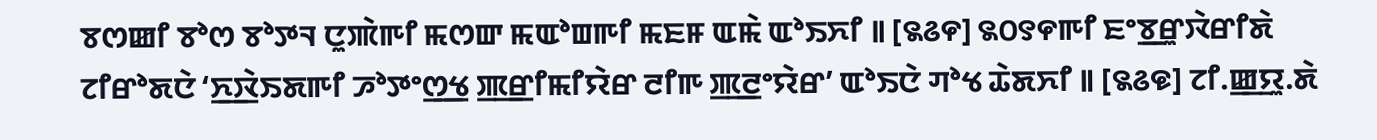ꯕꯁꯀꯤ ꯕꯣꯁ ꯕꯣꯇꯜ ꯅꯨꯄꯥꯒꯤ ꯃꯁꯛ ꯃꯑꯣꯡꯒꯤ ꯃꯐꯝ ꯑꯃꯥ ꯑꯣꯏꯈꯤ ꯫ [꯲꯴꯵] ꯲꯰꯱꯵ꯒꯤ ꯐꯦꯕ꯭ꯔꯨꯋꯥꯔꯤꯗꯥ ꯖꯤꯔꯣꯗꯅꯥ ‘ꯈ꯭ꯋꯥꯏꯗꯒꯤ ꯍꯣꯇꯦꯁ꯭ꯠ ꯄ꯭ꯔꯤꯃꯤꯌꯥꯔ ꯂꯤꯒ ꯄ꯭ꯂꯦꯌꯥꯔ’ ꯑꯣꯏꯅꯥ ꯚꯣꯠ ꯊꯥꯗꯈꯤ ꯫ [꯲꯴꯶] ꯖꯤ.ꯀ꯭ꯌꯨ.ꯗꯥ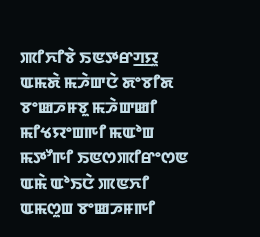ꯄꯤꯈꯤꯕꯥ ꯏꯟꯇꯔꯚ꯭ꯌꯨ ꯑꯃꯗꯥ ꯃꯍꯥꯛꯅꯥ ꯗꯦꯕꯤꯗ ꯕꯦꯀꯍꯝꯕꯨ ꯃꯍꯥꯛꯀꯤ ꯃꯤꯠꯌꯦꯡꯒꯤ ꯃꯑꯣꯡ ꯃꯇꯧꯒꯤ ꯏꯟꯁꯄꯤꯔꯦꯁꯟ ꯑꯃꯥ ꯑꯣꯏꯅꯥ ꯄꯟꯈꯤ ꯑꯃꯁꯨꯡ ꯕꯦꯀꯍꯝꯒꯤ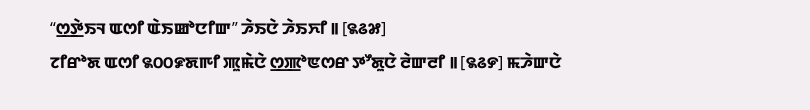“ꯁ꯭ꯇꯥꯏꯜ ꯑꯁꯤ ꯑꯥꯏꯀꯣꯅꯤꯛ” ꯍꯥꯏꯅꯥ ꯍꯥꯏꯈꯤ ꯫ [꯲꯴꯷]
ꯖꯤꯔꯣꯗ ꯑꯁꯤ ꯲꯰꯰꯹ꯗꯒꯤ ꯄꯨꯃꯥꯅꯥ ꯁ꯭ꯄꯣꯟꯁꯔ ꯇꯧꯗꯨꯅꯥ ꯂꯥꯛꯂꯤ ꯫ [꯲꯴꯸] ꯃꯍꯥꯛꯅꯥ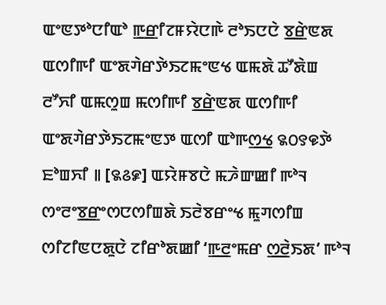ꯑꯦꯟꯇꯣꯅꯤꯑꯣ ꯒ꯭ꯔꯤꯖꯝꯌꯥꯅꯒꯥ ꯂꯣꯏꯅꯅꯥ ꯕ꯭ꯔꯥꯟꯗ ꯑꯁꯤꯒꯤ ꯑꯦꯗꯚꯥꯔꯇꯥꯏꯖꯃꯦꯟꯠ ꯑꯃꯗꯥ ꯊꯧꯗꯥꯡ ꯂꯧꯈꯤ ꯑꯃꯁꯨꯡ ꯃꯁꯤꯒꯤ ꯕ꯭ꯔꯥꯟꯗ ꯑꯁꯤꯒꯤ ꯑꯦꯗꯚꯥꯔꯇꯥꯏꯖꯃꯦꯟꯇ ꯑꯁꯤ ꯑꯣꯒꯁ꯭ꯠ ꯲꯰꯱꯶ꯇꯥ ꯐꯣꯡꯈꯤ ꯫ [꯲꯴꯹] ꯑꯌꯥꯝꯕꯅꯥ ꯃꯍꯥꯛꯀꯤ ꯒꯣꯜ ꯁꯦꯂꯦꯕ꯭ꯔꯦꯁꯅꯁꯤꯡꯗꯥ ꯏꯂꯥꯕꯔꯦꯠ ꯃꯨꯚꯁꯤꯡ ꯁꯤꯖꯤꯟꯅꯗꯨꯅꯥ ꯖꯤꯔꯣꯗꯀꯤ ‘ꯒ꯭ꯂꯦꯃꯔ ꯁ꯭ꯂꯥꯏꯗ’ ꯒꯣꯜ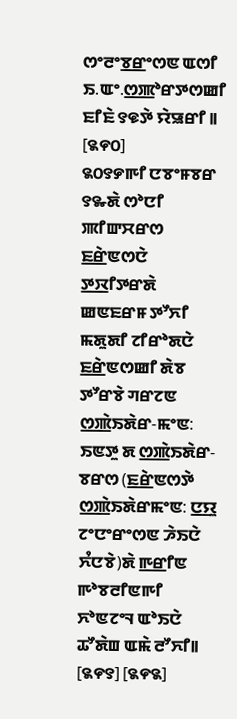ꯁꯦꯂꯦꯕ꯭ꯔꯦꯁꯟ ꯑꯁꯤ ꯏ.ꯑꯦ.ꯁ꯭ꯄꯣꯔꯇꯁꯀꯤ ꯐꯤꯐꯥ ꯱꯶ꯇꯥ ꯌꯥꯎꯔꯤ ꯫ [꯲꯵꯰]
꯲꯰꯱꯸ꯒꯤ ꯅꯕꯦꯝꯕꯔ ꯱꯳ꯗꯥ ꯁꯣꯅꯤ ꯄꯤꯛꯆꯔꯁ ꯐ꯭ꯔꯥꯟꯁꯅꯥ ꯇ꯭ꯋꯤꯇꯔꯗꯥ ꯀꯟꯐꯔꯝ ꯇꯧꯈꯤ ꯃꯗꯨꯗꯤ ꯖꯤꯔꯣꯗꯅꯥ ꯐ꯭ꯔꯥꯟꯁꯀꯤ ꯗꯥꯕ ꯇꯧꯔꯕꯥ ꯚꯔꯖꯟ ꯁ꯭ꯄꯥꯏꯗꯥꯔ-ꯃꯦꯟ: ꯏꯟꯇꯨ ꯗ ꯁ꯭ꯄꯥꯏꯗꯥꯔ-ꯕꯔꯁ (ꯐ꯭ꯔꯥꯟꯁꯇꯥ ꯁ꯭ꯄꯥꯏꯗꯥꯔꯃꯦꯟ: ꯅ꯭ꯌꯨ ꯖꯦꯅꯦꯔꯦꯁꯟ ꯍꯥꯏꯅꯥ ꯈꯪꯅꯕꯥ)ꯗꯥ ꯒ꯭ꯔꯤꯟ ꯒꯣꯕꯂꯤꯟꯒꯤ ꯈꯣꯟꯖꯦꯜ ꯑꯣꯏꯅꯥ ꯊꯧꯗꯥꯡ ꯑꯃꯥ ꯂꯧꯈꯤ꯫ [꯲꯵꯱] [꯲꯵꯲]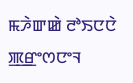ꯃꯍꯥꯛꯀꯥ ꯂꯣꯏꯅꯅꯥ ꯄ꯭ꯔꯦꯁꯅꯦꯜ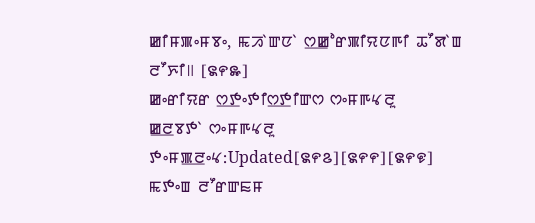ꯀꯤꯝꯄꯦꯝꯕꯦ, ꯃꯍꯥꯛꯅꯥ ꯁ꯭ꯀꯣꯔꯄꯤꯌꯅꯒꯤ ꯊꯧꯗꯥꯡ ꯂꯧꯈꯤ꯫ [꯲꯵꯳]
ꯀꯦꯔꯤꯌꯔ ꯁ꯭ꯇꯦꯇꯤꯁ꯭ꯇꯤꯛꯁ ꯁꯦꯝꯒꯠꯂꯨ
ꯀ꯭ꯂꯕꯇꯥ ꯁꯦꯝꯒꯠꯂꯨ
ꯇꯦꯝꯄ꯭ꯂꯦꯠ:Updated[꯲꯵꯴][꯲꯵꯵][꯲꯵꯶]
ꯃꯇꯦꯡ ꯂꯧꯔꯛꯐꯝ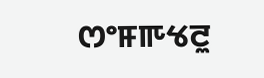ꯁꯦꯝꯒꯠꯂꯨ